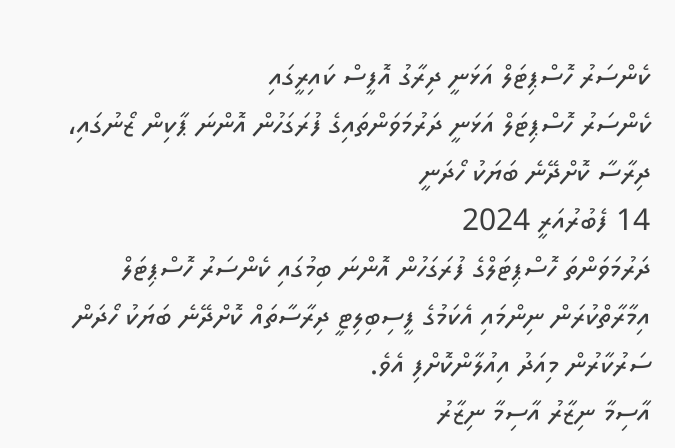ކެންސަރު ހޮސްޕިޓަލް އަޅަނީ ދިރާގު އޮފީސް ކައިރީގައި
ކެންސަރު ހޮސްޕިޓަލް އަޅަނީ ދަރުމަވަންތައިގެ ފުރަގަހުން އޮންނަ ޕާކިން ޒޯނުގައި، ދިރާސާ ކޮށްދޭނެ ބަޔަކު ހޯދަނީ
14 ފެބުރުއަރީ 2024
ދަރުމަވަންތަ ހޮސްޕިޓަލްގެ ފުރަގަހުން އޮންނަ ބިމުގައި ކެންސަރު ހޮސްޕިޓަލް އިމާރާތްކުރަން ނިންމައި އެކަމުގެ ފީސިބިލިޓީ ދިރާސާތައް ކޮށްދޭނެ ބަޔަކު ހޯދަން ސަރުކާރުން މިއަދު އިއުލާންކޮށްފި އެވެ.
އާސިމާ ނިޒާރު އާސިމާ ނިޒާރު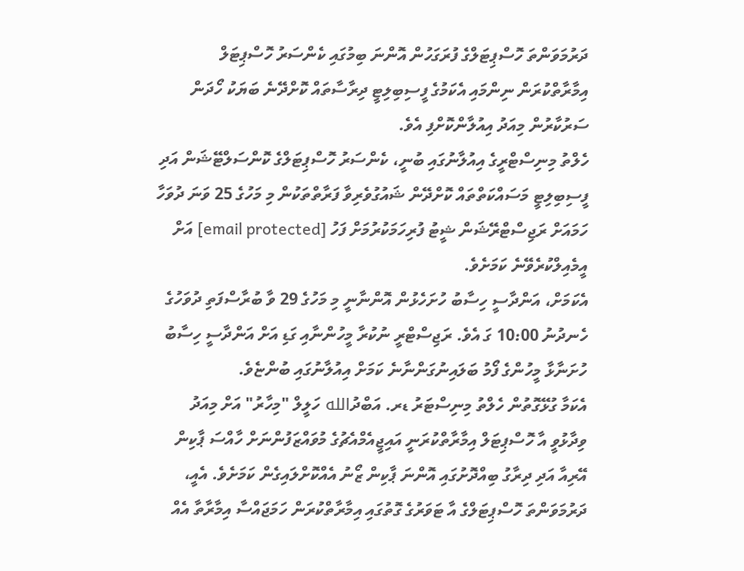ދަރުމަވަންތަ ހޮސްޕިޓަލްގެ ފުރަގަހުން އޮންނަ ބިމުގައި ކެންސަރު ހޮސްޕިޓަލް އިމާރާތްކުރަން ނިންމައި އެކަމުގެ ފީސިބިލިޓީ ދިރާސާތައް ކޮށްދޭނެ ބަޔަކު ހޯދަން ސަރުކާރުން މިއަދު އިއުލާންކޮށްފި އެވެ.
ހެލްތު މިނިސްޓްރީގެ އިއުލާނުގައި ބުނީ، ކެންސަރު ހޮސްޕިޓަލްގެ ކޮންސަލްޓޭޝަން އަދި ފީސިބިލިޓީ މަސައްކަތްތައް ކޮށްދޭން ޝައުގުވެރިވާ ފަރާތްތަކުން މި މަހުގެ 25 ވަނަ ދުވަހާ ހަމައަށް ރަޖިސްޓްރޭޝަން ޝީޓު ފުރިހަމަކުރުމަށް ފަހު [email protected] އަށް އީމެއިލްކުރެވޭނެ ކަމަށެވެ.
އެކަމަށް، އަންދާސީ ހިސާބު ހުށަހެޅުން އޮންނާނީ މި މަހުގެ 29 ވާ ބުރާސްފަތި ދުވަހުގެ ހެނދުނު 10:00 ގަ އެވެ. ރަޖިސްޓްރީ ނުކުރާ މީހުންނާއި ގަޑި އަށް އަންދާސީ ހިސާބު ހުށަނާޅާ މީހުންގެ ފޯމު ބަލައިނުގަންނާނެ ކަމަށް އިއުލާނުގައި ބުންޏެވެ.
އެކަމާ ގުޅޭގޮތުން ހެލްތު މިނިސްޓަރު ޑރ. އަބްދުالله ހަލީލް "މިހާރު" އަށް މިއަދު ވިދާޅުވީ އާ ހޮސްޕިޓަލް އިމާރާތްކުރަނީ އައިޖީއެމްއެޗުގެ މުވައްޒަފުންނަށް ހާއްސަ ޕާކިން އޭރިއާ އަދި ދިރާގު ބިއްދޮށުގައި އޮންނަ ޕާކިން ޒޯނު އެއްކޮށްލައިގެން ކަމަށެވެ. އެއީ، ދަރުމަވަންތަ ހޮސްޕިޓަލްގެ އާ ޓަވަރުގެ ގޮތުގައި އިމާރާތްކުރަން ހަމަޖައްސާ އިމާރާތާ އެއް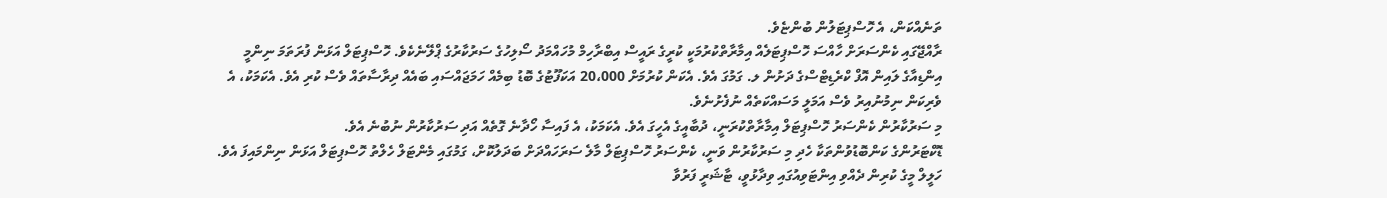ތަނެއްކަން، އެ ހޮސްޕިޓަލުން ބުންޏެވެ.
ރާއްޖޭގައި ކެންސަރަށް ހާއްސަ ހޮސްޕިޓަލެއް އިމާރާތްކުރުމަކީ ކުރީގެ ރައީސް އިބްރާހިމް މުހައްމަދު ސޯލިހުގެ ސަރުކާރުގެ ޕްލޭނެކެވެ. ހޮސްޕިޓަލް އަޅަން ފުރަތަމަ ނިންމީ އިންޑިއާގެ ލައިން އޮފް ކްރެޑިޓްސްގެ ދަށުން ލ. ގަމުގަ އެވެ. އެކަން ކުރުމަށް 20،000 އަކަފޫޓުގެ ބޮޑު ބިމެއް ހަމަޖައްސައި ބައެއް ދިރާސާތައް ވެސް ކުރި އެވެ. އެކަމަކު، އެ ވެރިކަން ނިމުނުއިރު ވެސް އަމަލީ މަސައްކަތެއް ނުފެށުނެވެ.
މި ސަރުކާރުން ކެންސަރު ހޮސްޕިޓަލް އިމާރާތްކުރަނީ، ދުބާއީގެ އެހީގަ އެވެ. އެކަމަކު، އެ ފައިސާ ހޯދާނެ ގޮތެއް އަދި ސަރުކާރުން ނުބުނެ އެވެ.
ޑޮކްޓަރުންގެ ކަންބޮޑުވުންތަކާ ހެދި މި ސަރުކާރުން ވަނީ، ކެންސަރު ހޮސްޕިޓަލް މާލެ ސަރަހައްދަށް ބަދަލުކޮށް، ގަމުގައި މެންޓަލް ހެލްތު ހޮސްޕިޓަލް އަޅަން ނިންމައިފަ އެވެ.
ހަލީލް މީގެ ކުރިން ދެއްވި އިންޓަވިއުގައި ވިދާޅުވީ، ޓާޝަރީ ފަރުވާ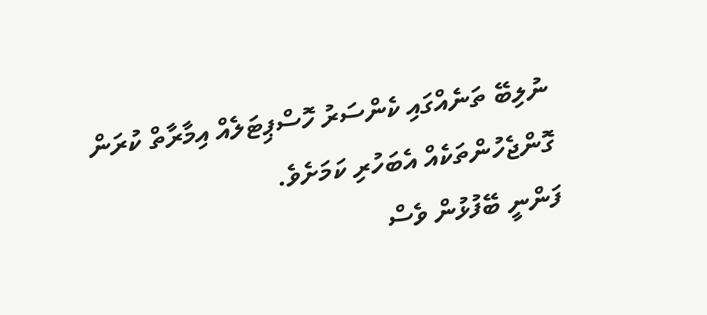ނުލިބޭ ތަނެއްގައި ކެންސަރު ހޮސްޕިޓަލެއް އިމާރާތް ކުރަން ގޮންޖެހުންތަކެއް އެބަހުރި ކަމަށެވެ.
ފަންނީ ބޭފުޅުން ވެސް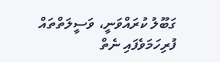ގަބޫލު ކުރައްވަނީ، ވަސީލަތްތައް ފުރިހަމަވެފައި ނެތް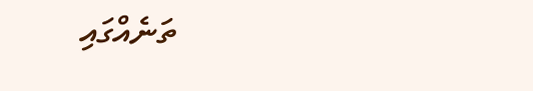ތަނެއްގައި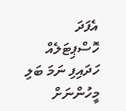އެފަދަ ހޮސްޕިޓަލެއް ހަދައިފި ނަމަ ބަލި މީހުންނަށް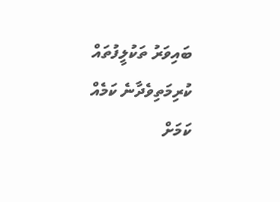ބައިވަރު ތަކުލީފުތައް ކުރިމަތިވެދާނެ ކަމެއް ކަމަށް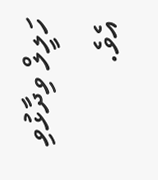ހަލީލް ވިދާޅުވި އެވެ.